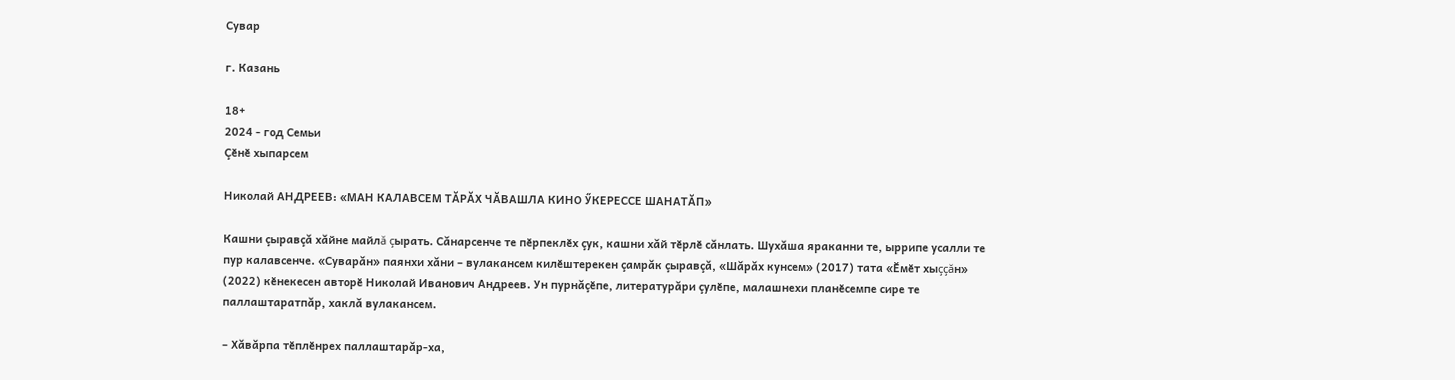Сувар

г. Казань

18+
2024 - год Семьи
Çӗнӗ хыпарсем

Николай АНДРЕЕВ: «МАН КАЛАВСЕМ ТĂРĂХ ЧĂВАШЛА КИНО ӲКЕРЕССЕ ШАНАТĂП»

Кашни çыравçă хăйне майлă çырать. Сăнарсенче те пӗрпеклӗх çук, кашни хăй тӗрлӗ сăнлать. Шухăша яраканни те, ыррипе усалли те пур калавсенче. «Суварăн» паянхи хăни – вулакансем килӗштерекен çамрăк çыравçă, «Шăрăх кунсем» (2017) тата «Ӗмӗт хыççăн» (2022) кӗнекесен авторӗ Николай Иванович Андреев. Ун пурнăçӗпе, литературăри çулӗпе, малашнехи планӗсемпе сире те паллаштаратпăр, хаклă вулакансем.

– Хăвăрпа тӗплӗнрех паллаштарăр-ха,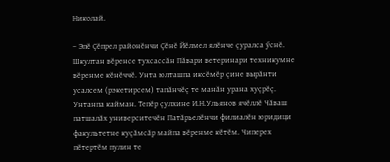Николай.

– Эпӗ Çӗпрел районӗнчи Çӗнӗ Йӗлмел ялӗнче çуралса ӳснӗ. Шкултан вӗренсе тухсассăн Пăвари ветеринари техникумне вӗренме кӗнӗччӗ. Унта юлташпа иксӗмӗр çине вырăнти усалсем (рэкетирсем) тапăнчӗç те манăн урана хуçрӗç. Унтанпа кайман. Тепӗр çулхине И.Н.Ульянов ячӗллӗ Чăваш патшалăх университечӗн Патăрьелӗнчи филиалӗн юридици факультетне куçăмсăр майпа вӗренме кӗтӗм. Чиперех пӗтертӗм пулин те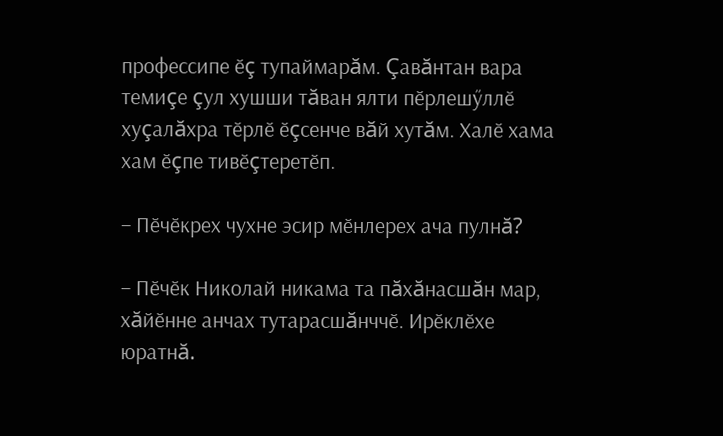профессипе ӗç тупаймарăм. Çавăнтан вара темиçе çул хушши тăван ялти пӗрлешӳллӗ хуçалăхра тӗрлӗ ӗçсенче вăй хутăм. Халӗ хама хам ӗçпе тивӗçтеретӗп.

– Пӗчӗкрех чухне эсир мӗнлерех ача пулнă?

– Пӗчӗк Николай никама та пăхăнасшăн мар, хăйӗнне анчах тутарасшăнччӗ. Ирӗклӗхе юратнă.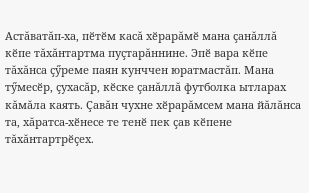Астăватăп-ха, пӗтӗм касă хӗрарăмӗ мана çанăллă кӗпе тăхăнтартма пуçтарăннине. Эпӗ вара кӗпе тăхăнса çӳреме паян кунччен юратмастăп. Мана тӳмесӗр, çухасăр, кӗске çанăллă футболка ытларах кăмăла каять. Çавăн чухне хӗрарăмсем мана йăлăнса та, хăратса-хӗнесе те тенӗ пек çав кӗпене тăхăнтартрӗçех.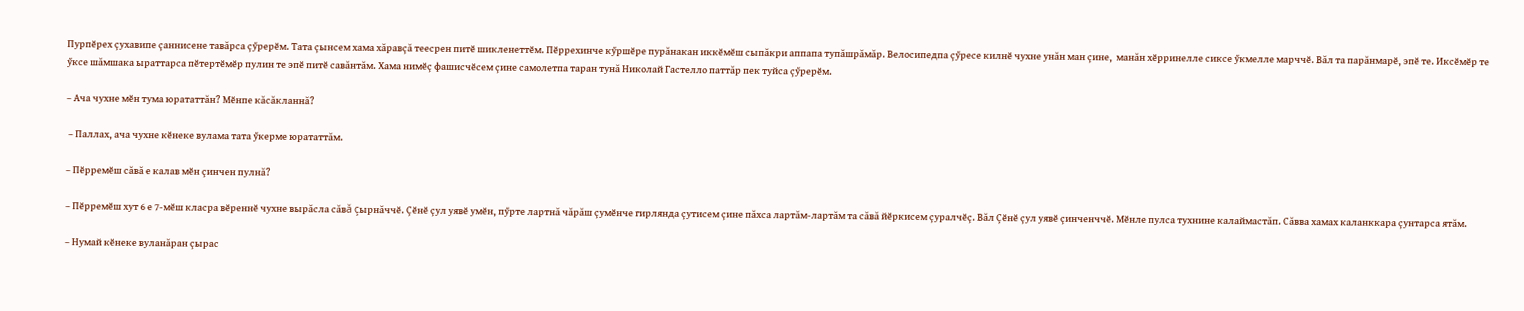Пурпӗрех çухавипе çаннисене тавăрса çӳрерӗм. Тата çынсем хама хăравçă теесрен питӗ шикленеттӗм. Пӗррехинче кӳршӗре пурăнакан иккӗмӗш сыпăкри аппапа тупăшрăмăр. Велосипедпа çӳресе килнӗ чухне унăн ман çине,  манăн хӗрринелле сиксе ӳкмелле марччӗ. Вăл та парăнмарӗ, эпӗ те. Иксӗмӗр те ӳксе шăмшака ыраттарса пӗтертӗмӗр пулин те эпӗ питӗ савăнтăм. Хама нимӗç фашисчӗсем çине самолетпа таран тунă Николай Гастелло паттăр пек туйса çӳрерӗм.

– Ача чухне мӗн тума юрататтăн? Мӗнпе кăсăкланнă?

 – Паллах, ача чухне кӗнеке вулама тата ӳкерме юрататтăм.

– Пӗрремӗш сăвă е калав мӗн çинчен пулнă?

– Пӗрремӗш хут 6 е 7-мӗш класра вӗреннӗ чухне вырăсла сăвă çырнăччӗ. Çӗнӗ çул уявӗ умӗн, пӳрте лартнă чăрăш çумӗнче гирлянда çутисем çине пăхса лартăм-лартăм та сăвă йӗркисем çуралчӗç. Вăл Çӗнӗ çул уявӗ çинченччӗ. Мӗнле пулса тухнине калаймастăп. Сăвва хамах каланккара çунтарса ятăм.

– Нумай кӗнеке вуланăран çырас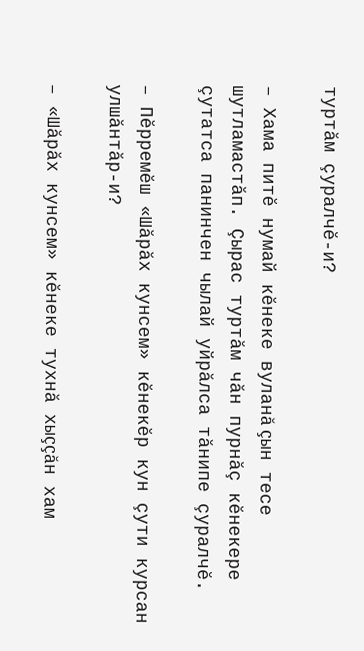туртăм çуралчӗ-и?

– Хама питӗ нумай кӗнеке вуланă çын тесе шутламастăп. Çырас туртăм чăн пурнăç кӗнекере çутатса панинчен чылай уйрăлса тăнипе çуралчӗ.

– Пӗрремӗш «Шăрăх кунсем» кӗнекӗр кун çути курсан улшăнтăр-и?

– «Шăрăх кунсем» кӗнеке тухнă хыççăн хам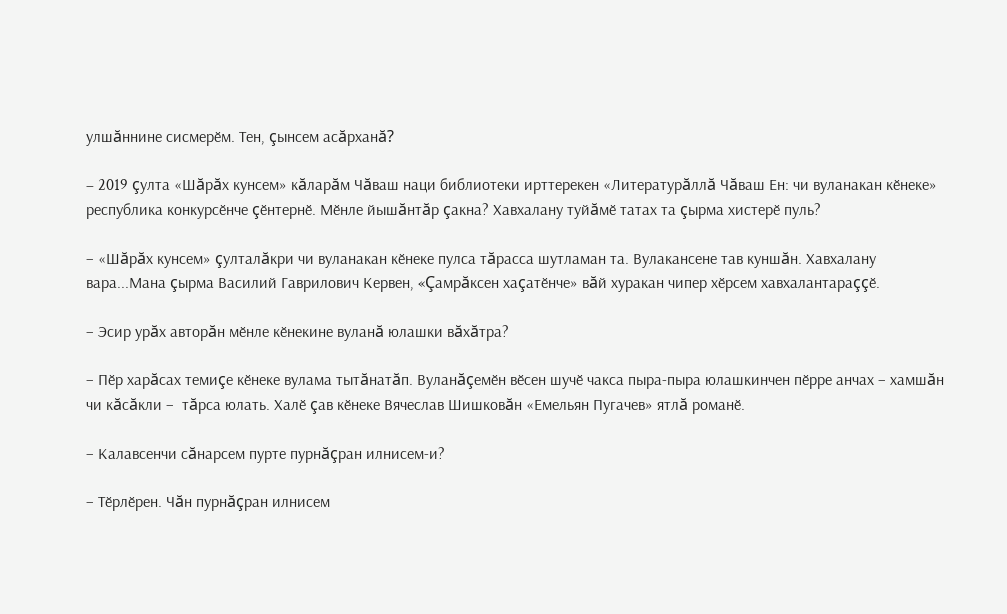улшăннине сисмерӗм. Тен, çынсем асăрханă?

– 2019 çулта «Шăрăх кунсем» кăларăм Чăваш наци библиотеки ирттерекен «Литературăллă Чăваш Ен: чи вуланакан кӗнеке» республика конкурсӗнче çӗнтернӗ. Мӗнле йышăнтăр çакна? Хавхалану туйăмӗ татах та çырма хистерӗ пуль?

– «Шăрăх кунсем» çулталăкри чи вуланакан кӗнеке пулса тăрасса шутламан та. Вулакансене тав куншăн. Хавхалану вара...Мана çырма Василий Гаврилович Кервен, «Çамрăксен хаçатӗнче» вăй хуракан чипер хӗрсем хавхалантараççӗ.

– Эсир урăх авторăн мӗнле кӗнекине вуланă юлашки вăхăтра?

– Пӗр харăсах темиçе кӗнеке вулама тытăнатăп. Вуланăçемӗн вӗсен шучӗ чакса пыра-пыра юлашкинчен пӗрре анчах – хамшăн чи кăсăкли –  тăрса юлать. Халӗ çав кӗнеке Вячеслав Шишковăн «Емельян Пугачев» ятлă романӗ.

– Калавсенчи сăнарсем пурте пурнăçран илнисем-и?

– Тӗрлӗрен. Чăн пурнăçран илнисем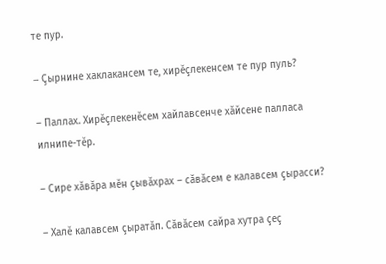те пур.

– Çырнине хаклакансем те, хирӗçлекенсем те пур пуль?

– Паллах. Хирӗçлекенӗсем хайлавсенче хăйсене палласа илнипе-тӗр.

– Сире хăвăра мӗн çывăхрах – сăвăсем е калавсем çырасси?

– Халӗ калавсем çыратăп. Сăвăсем сайра хутра çеç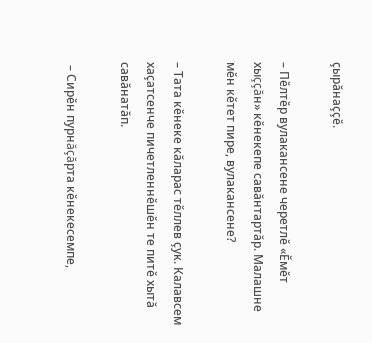çырăнаççӗ.

– Пӗлтӗр вулакансене черетлӗ «Ӗмӗт хыççăн» кӗнекепе савăнтартăр. Малашне мӗн кӗтет пире, вулакансене?

– Тата кӗнеке кăларас тӗллев çук. Калавсем хаçатсенче пичетленнӗшӗн те питӗ хытă савăнатăп.

 – Сирӗн пурнăçăрта кӗнекесемпе,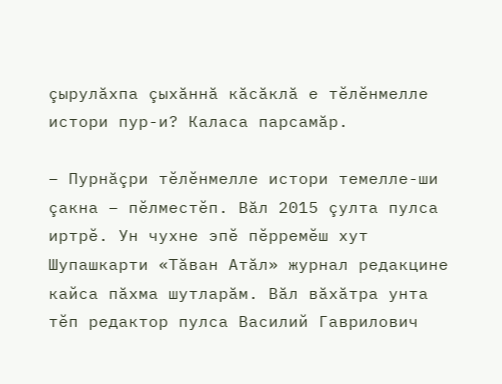çырулăхпа çыхăннă кăсăклă е тӗлӗнмелле истори пур-и? Каласа парсамăр.

– Пурнăçри тӗлӗнмелле истори темелле-ши çакна – пӗлместӗп. Вăл 2015 çулта пулса иртрӗ. Ун чухне эпӗ пӗрремӗш хут Шупашкарти «Тăван Атăл» журнал редакцине кайса пăхма шутларăм. Вăл вăхăтра унта тӗп редактор пулса Василий Гаврилович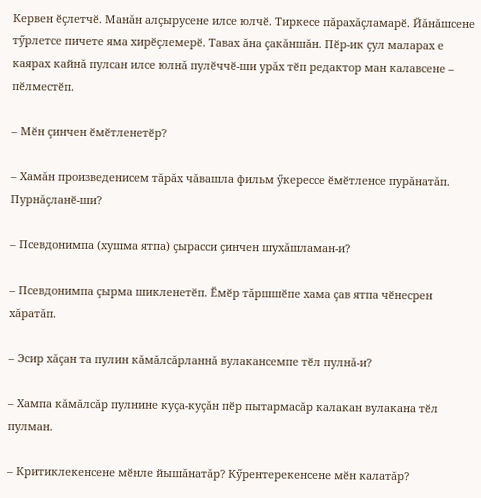Кервен ӗçлетчӗ. Манăн алçырусене илсе юлчӗ. Тиркесе пăрахăçламарӗ. Йăнăшсене тӳрлетсе пичете яма хирӗçлемерӗ. Тавах ăна çакăншăн. Пӗр-ик çул маларах е каярах кайнă пулсан илсе юлнă пулӗччӗ-ши урăх тӗп редактор ман калавсене –  пӗлместӗп.

– Мӗн çинчен ӗмӗтленетӗр?

– Хамăн произведенисем тăрăх чăвашла фильм ӳкерессе ӗмӗтленсе пурăнатăп. Пурнăçланӗ-ши?

– Псевдонимпа (хушма ятпа) çырасси çинчен шухăшламан-и?

– Псевдонимпа çырма шикленетӗп. Ӗмӗр тăршшӗпе хама çав ятпа чӗнесрен хăратăп.

– Эсир хăçан та пулин кăмăлсăрланнă вулакансемпе тӗл пулнă-и?

– Хампа кăмăлсăр пулнине куçа-куçăн пӗр пытармасăр калакан вулакана тӗл пулман.

– Критиклекенсене мӗнле йышăнатăр? Кӳрентерекенсене мӗн калатăр?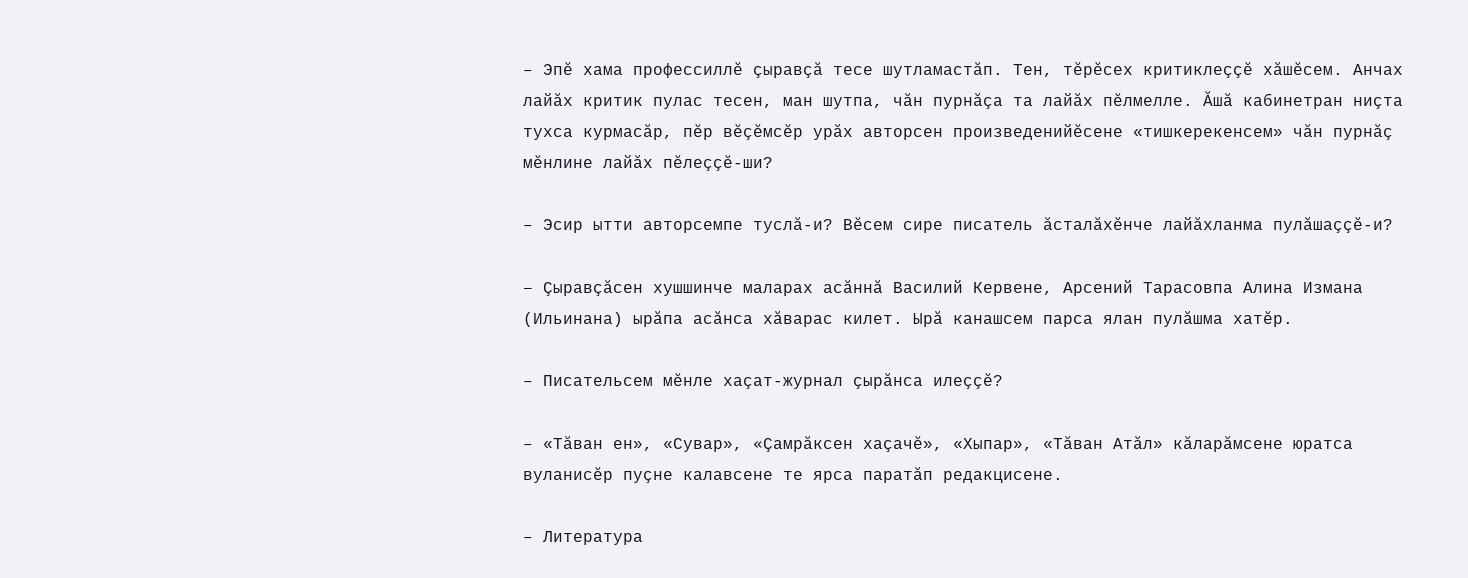– Эпӗ хама профессиллӗ çыравçă тесе шутламастăп. Тен, тӗрӗсех критиклеççӗ хăшӗсем. Анчах лайăх критик пулас тесен, ман шутпа, чăн пурнăçа та лайăх пӗлмелле. Ăшă кабинетран ниçта тухса курмасăр, пӗр вӗçӗмсӗр урăх авторсен произведенийӗсене «тишкерекенсем» чăн пурнăç мӗнлине лайăх пӗлеççӗ-ши?

– Эсир ытти авторсемпе туслă-и? Вӗсем сире писатель ăсталăхӗнче лайăхланма пулăшаççӗ-и?

– Çыравçăсен хушшинче маларах асăннă Василий Кервене, Арсений Тарасовпа Алина Измана (Ильинана) ырăпа асăнса хăварас килет. Ырă канашсем парса ялан пулăшма хатӗр.

– Писательсем мӗнле хаçат-журнал çырăнса илеççӗ?

– «Тăван ен», «Сувар», «Çамрăксен хаçачӗ», «Хыпар», «Тăван Атăл» кăларăмсене юратса вуланисӗр пуçне калавсене те ярса паратăп редакцисене.

– Литература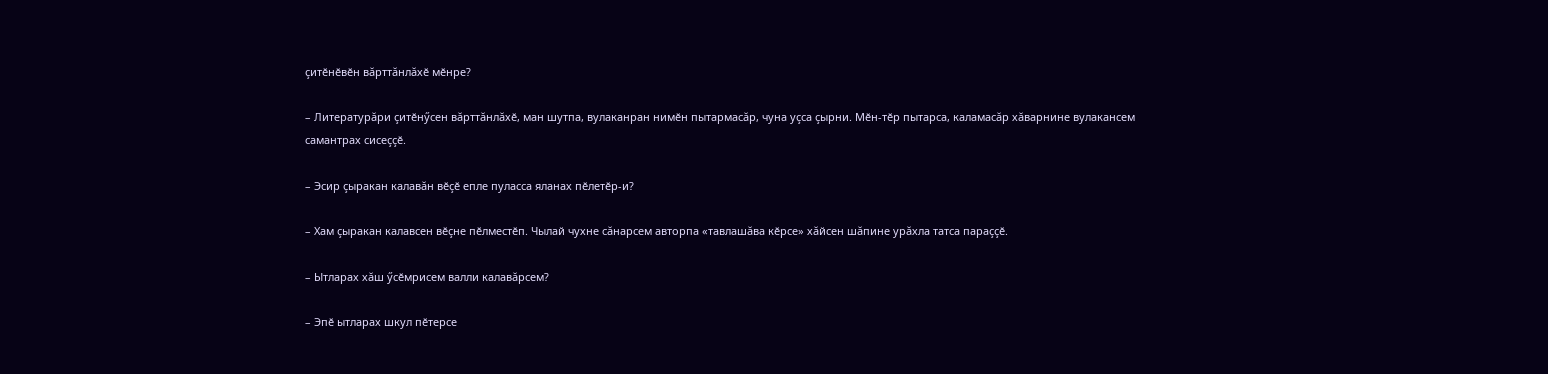çитӗнӗвӗн вăрттăнлăхӗ мӗнре?

– Литературăри çитӗнӳсен вăрттăнлăхӗ, ман шутпа, вулаканран нимӗн пытармасăр, чуна уçса çырни. Мӗн-тӗр пытарса, каламасăр хăварнине вулакансем самантрах сисеççӗ.

– Эсир çыракан калавăн вӗçӗ епле пуласса яланах пӗлетӗр-и?

– Хам çыракан калавсен вӗçне пӗлместӗп. Чылай чухне сăнарсем авторпа «тавлашăва кӗрсе» хăйсен шăпине урăхла татса параççӗ.

– Ытларах хăш ӳсӗмрисем валли калавăрсем?

– Эпӗ ытларах шкул пӗтерсе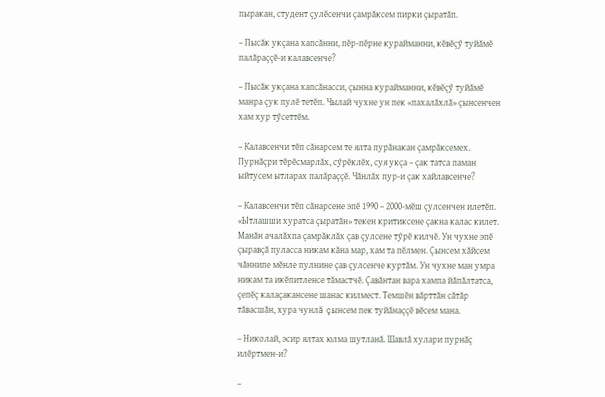пыракан, студент çулӗсенчи çамрăксем пирки çыратăп.

– Пысăк укçана хапсăнни, пӗр-пӗрне курайманни, кӗвӗçӳ туйăмӗ палăраççӗ-и калавсенче?

– Пысăк укçана хапсăнасси, çынна курайманни, кӗвӗçӳ туйăмӗ манра çук пулӗ тетӗп. Чылай чухне ун пек «пахалăхлă» çынсенчен хам хур тӳсеттӗм.

– Калавсенчи тӗп сăнарсем те ялта пурăнакан çамрăксемех. Пурнăçри тӗрӗсмарлăх, сӳрӗклӗх, суя укçа – çак татса паман ыйтусем ытларах палăраççӗ. Чăнлăх пур-и çак хайлавсенче?

– Калавсенчи тӗп сăнарсене эпӗ 1990 – 2000-мӗш çулсенчен илетӗп. «Ытлашши хуратса çыратăн» текен критиксене çакна калас килет. Манăн ачалăхпа çамрăклăх çав çулсене тӳрӗ килчӗ. Ун чухне эпӗ çыравçă пуласса никам кăна мар, хам та пӗлмен. Çынсем хăйсем чăннипе мӗнле пулнине çав çулсенче куртăм. Ун чухне ман умра никам та икӗпитленсе тăмастчӗ. Çавăнтан вара хампа йăпăлтатса, çепӗç калаçакансене шанас килмест. Темшӗн вăрттăн сăтăр тăвасшăн, хура чунлă çынсем пек туйăнаççӗ вӗсем мана.

– Николай, эсир ялтах юлма шутланă. Шавлă хулари пурнăç илӗртмен-и?

–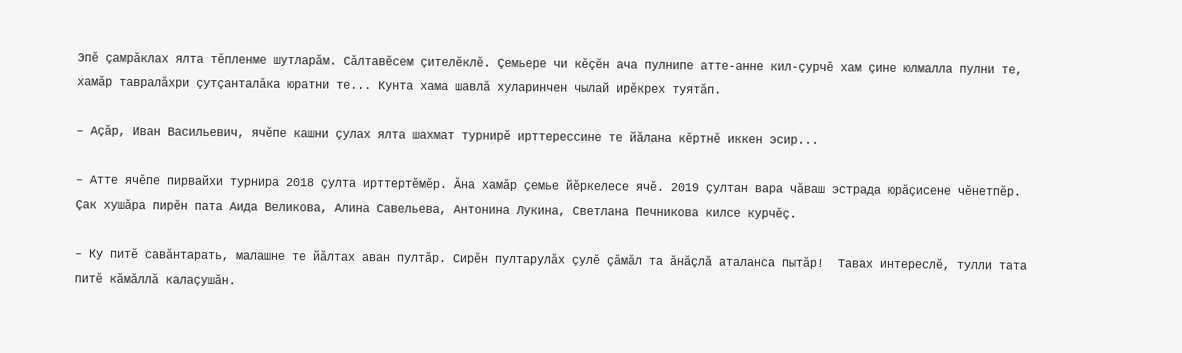Эпӗ çамрăклах ялта тӗпленме шутларăм. Сăлтавӗсем çителӗклӗ. Çемьере чи кӗçӗн ача пулнипе атте-анне кил-çурчӗ хам çине юлмалла пулни те, хамăр тавралăхри çутçанталăка юратни те... Кунта хама шавлă хуларинчен чылай ирӗкрех туятăп.

– Аçăр, Иван Васильевич, ячӗпе кашни çулах ялта шахмат турнирӗ ирттерессине те йăлана кӗртнӗ иккен эсир...

– Атте ячӗпе пирвайхи турнира 2018 çулта ирттертӗмӗр. Ăна хамăр çемье йӗркелесе ячӗ. 2019 çултан вара чăваш эстрада юрăçисене чӗнетпӗр. Çак хушăра пирӗн пата Аида Великова, Алина Савельева, Антонина Лукина, Светлана Печникова килсе курчӗç.

– Ку питӗ савăнтарать, малашне те йăлтах аван пултăр. Сирӗн пултарулăх çулӗ çăмăл та ăнăçлă аталанса пытăр!  Тавах интереслӗ, тулли тата питӗ кăмăллă калаçушăн.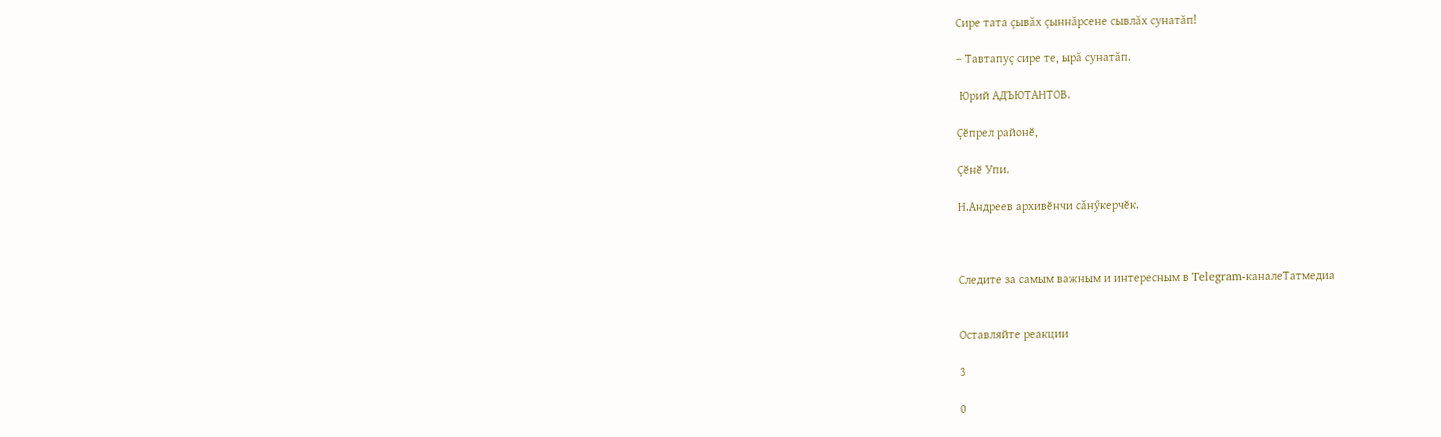Сире тата çывăх çыннăрсене сывлăх сунатăп!

– Тавтапуç сире те, ырă сунатăп.

 Юрий АДЪЮТАНТОВ.

Çӗпрел районӗ,

Çӗнӗ Упи.

Н.Андреев архивӗнчи сăнӳкерчӗк.



Следите за самым важным и интересным в Telegram-каналеТатмедиа


Оставляйте реакции

3

0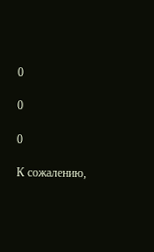0

0

0

К сожалению,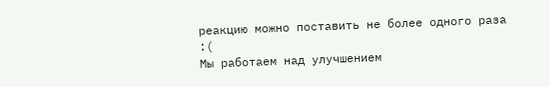реакцию можно поставить не более одного раза :(
Мы работаем над улучшением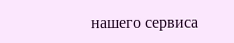нашего сервиса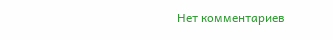Нет комментариев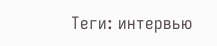Теги: интервью